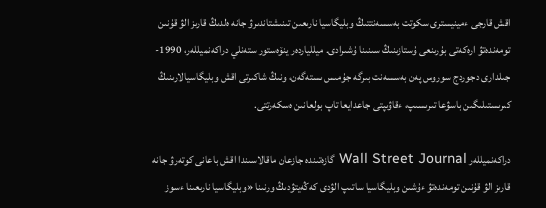اقش قارجى ءمينيسترى سكوتت بەسسەنتتىڭ وبليگاسيا نارىعىن تىنىشتاندىرۋ جانە ەلدىڭ قارىز الۋ قۇنىن تومەندەتۋ ارەكەتى بۇرىنعى ۇستازىنىڭ سىنىنا ۇشىرادى. ميللياردەر ينۆەستور ستەنلي دراكەنميللەر، 1990-جىلدارى دجوردج سوروس پەن بەسسەنت بىرگە جۇمىس ىستەگەن، ونىڭ شاكىرتى اقش وبليگاسيالارىنىڭ كىرىستىلىگىن باسۋعا تىرىسىپ، ءقاۋىپتى جاعدايعا تاپ بولعانىن ەسكەرتتى.

دراكەنميللەر Wall Street Journal گازەتىندە جازعان ماقالاسىندا اقش باعانى كوتەرۋ جانە قارىز الۋ قۇنىن تومەندەتۋ ءۇشىن وبليگاسيا ساتىپ الۋدى كەڭەيتۋدىڭ ورنىنا «وبليگاسيا نارىعىنا ءسوز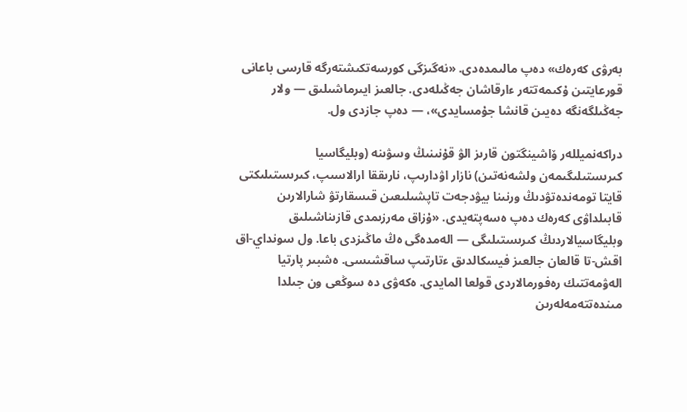بەرۋى كەرەك» دەپ مالىمدەدى. «نەگىزگى كورسەتكىشتەرگە قارسى باعانى قورعايتىن ۇكىمەتتەر ءارقاشان جەڭىلەدى. جالعىز ايىرماشىلىق — ولار جەڭىلگەنگە دەيىن قانشا جۇمسايدى»، — دەپ جازدى ول.

دراكەنميللەر ۆاشينگتون قارىز الۋ قۇنىنىڭ وسۋىنە (وبليگاسيا كىرىستىلىگىمەن ولشەنەتىن) نازار اۋدارىپ، نارىققا ارالاسىپ، كىرىستىلىكتى قايتا تومەندەتۋدىڭ ورنىنا بيۋدجەت تاپشىلىعىن قىسقارتۋ شارالارىن قابىلداۋى كەرەك دەپ ەسەپتەيدى. «ۇزاق مەرزىمدى قازىناشىلىق وبليگاسيالاردىڭ كىرىستىلىگى — الەمدەگى ەڭ ماڭىزدى باعا. ول سونداي-اق اقش-تا قالعان جالعىز فيسكالدىق ءتارتىپ ساقشىسى. ەشبىر پارتيا الەۋمەتتىك رەفورمالاردى قولعا المايدى. ەكەۋى دە سوڭعى ون جىلدا مىندەتتەمەلەرىن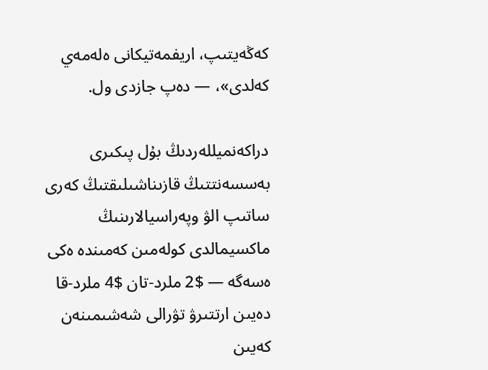كەڭەيتىپ، اريفمەتيكانى ەلەمەي كەلدى»، — دەپ جازدى ول.

دراكەنميللەردىڭ بۇل پىكىرى بەسسەنتتىڭ قازىناشىلىقتىڭ كەرى ساتىپ الۋ وپەراسيالارىنىڭ ماكسيمالدى كولەمىن كەمىندە ەكى ەسەگە — $2 ملرد-تان $4 ملرد-قا دەيىن ارتتىرۋ تۋرالى شەشىمىنەن كەيىن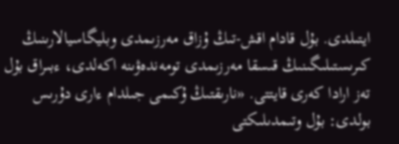ايتىلدى. بۇل قادام اقش-تىڭ ۇزاق مەرزىمدى وبليگاسيالارىنىڭ كىرىستىلىگىنىڭ قىسقا مەرزىمدى تومەندەۋىنە اكەلدى، ءبىراق بۇل تەز ارادا كەرى قايتتى. «نارىقتىڭ ۇكىمى جىلدام ءارى دۇرىس بولدى: بۇل وتىمدىلىكتى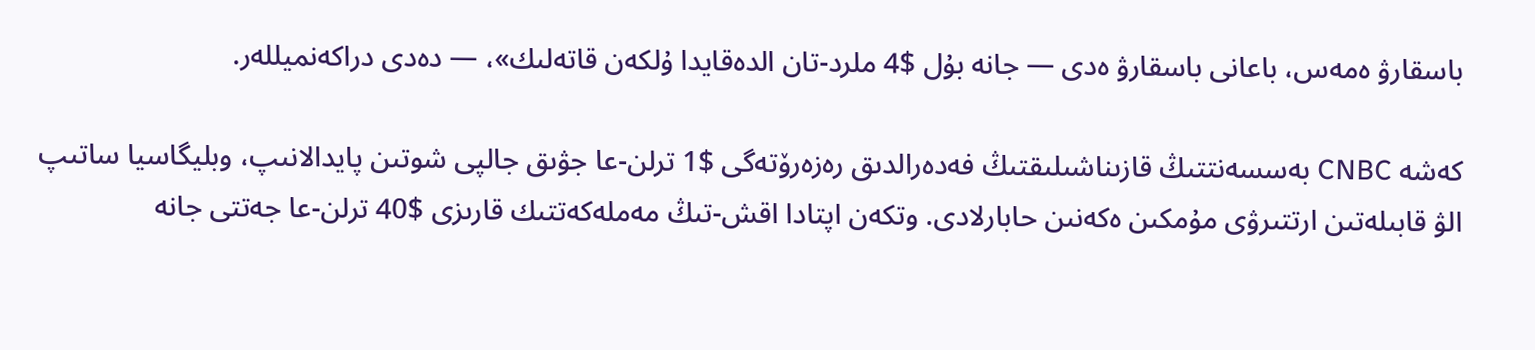باسقارۋ ەمەس، باعانى باسقارۋ ەدى — جانە بۇل $4 ملرد-تان الدەقايدا ۇلكەن قاتەلىك»، — دەدى دراكەنميللەر.

كەشە CNBC بەسسەنتتىڭ قازىناشىلىقتىڭ فەدەرالدىق رەزەرۆتەگى $1 ترلن-عا جۋىق جالپى شوتىن پايدالانىپ، وبليگاسيا ساتىپ الۋ قابىلەتىن ارتتىرۋى مۇمكىن ەكەنىن حابارلادى. وتكەن اپتادا اقش-تىڭ مەملەكەتتىك قارىزى $40 ترلن-عا جەتتى جانە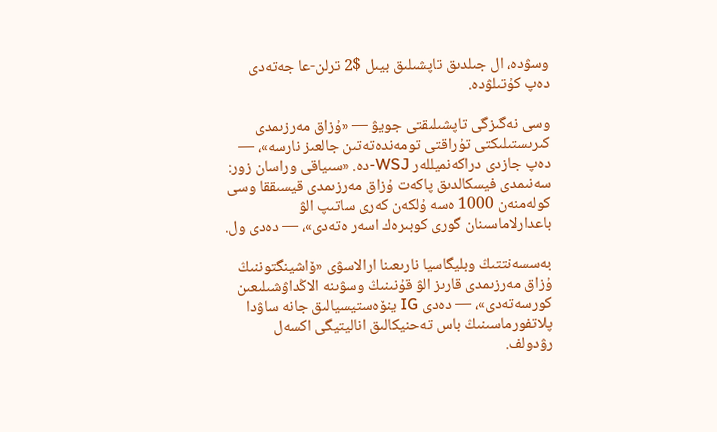وسۋدە، ال جىلدىق تاپشىلىق بيىل $2 ترلن-عا جەتەدى دەپ كۇتىلۋدە.

وسى نەگىزگى تاپشىلىقتى جويۋ — «ۇزاق مەرزىمدى كىرىستىلىكتى تۇراقتى تومەندەتەتىن جالعىز نارسە»، — دەپ جازدى دراكەنميللەر WSJ-دە. «سىياقى وراسان زور: سەنىمدى فيسكالدىق پاكەت ۇزاق مەرزىمدى قيسىققا وسى كولەمنەن 1000 ەسە ۇلكەن كەرى ساتىپ الۋ باعدارلاماسىنان گورى كوبىرەك اسەر ەتەدى»، — دەدى ول.

بەسسەنتتىڭ وبليگاسيا نارىعىنا ارالاسۋى «ۆاشينگتوننىڭ ۇزاق مەرزىمدى قارىز الۋ قۇنىنىڭ وسۋىنە الاڭداۋشىلىعىن كورسەتەدى»، — دەدى IG ينۆەستيسيالىق جانە ساۋدا پلاتفورماسىنىڭ باس تەحنيكالىق اناليتيگى اكسەل رۋدولف.